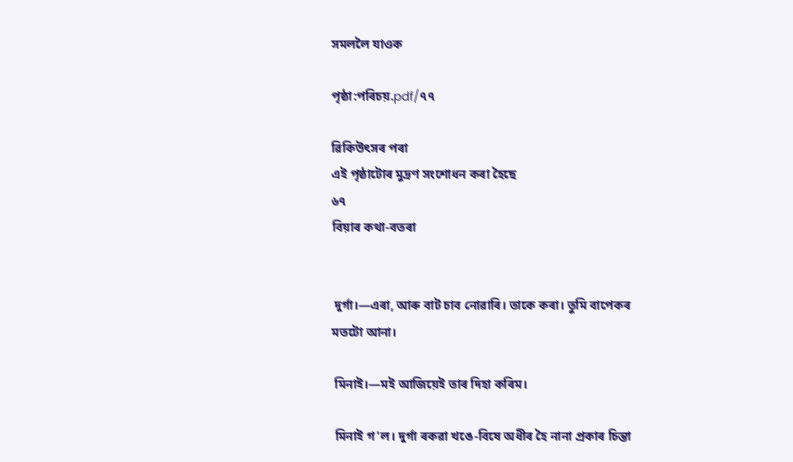সমললৈ যাওক

পৃষ্ঠা:পৰিচয়.pdf/৭৭

ৱিকিউৎসৰ পৰা
এই পৃষ্ঠাটোৰ মুদ্ৰণ সংশোধন কৰা হৈছে
৬৭
বিয়াৰ কথা-বতৰা


 দুৰ্গা।—এৰা, আৰু বাট চাব নোৱাৰি। তাকে কৰা। তুমি বাপেকৰ মতটো আনা।

 মিনাই।—মই আজিয়েই তাৰ দিহা কৰিম।

 মিনাই গ'ল। দুৰ্গা ৰকৱা খঙে-বিষে অধীৰ হৈ নানা প্ৰকাৰ চিন্তা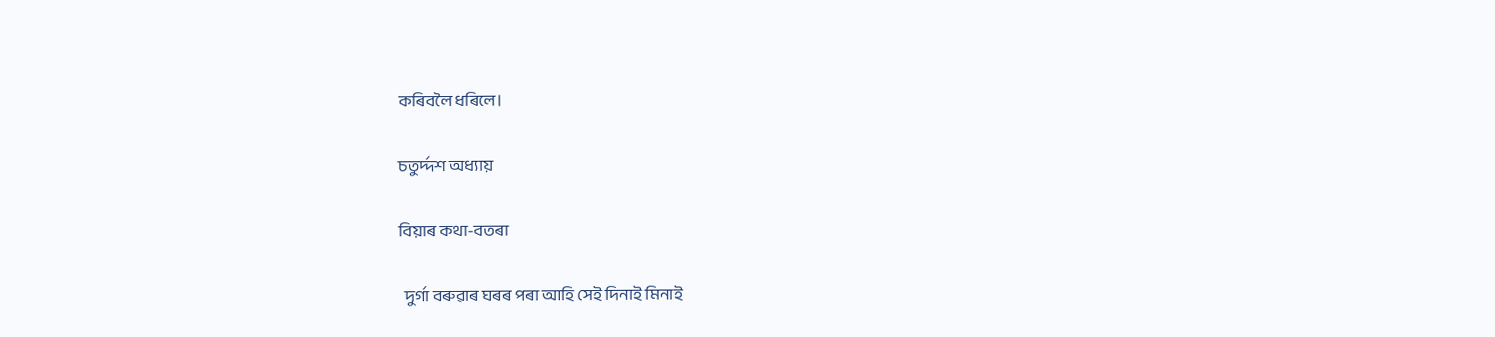কৰিবলৈ ধৰিলে।

চতুৰ্দ্দশ অধ্যায়

বিয়াৰ কথা-বতৰা

  দুৰ্গা বৰুৱাৰ ঘৰৰ পৰা আহি সেই দিনাই মিনাই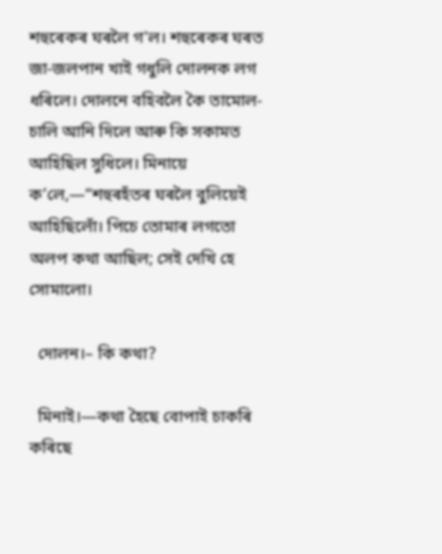শহুৰেকৰ ঘৰলৈ গ'ল। শহুৰেকৰ ঘৰত জা-জলপান খাই গধুলি দোলনক লগ ধৰিলে। দোলনে বহিবলৈ কৈ তামোল-চালি আনি দিলে আৰু কি সকামত আহিছিল সুধিলে। মিনায়ে ক’লে,—“শহুৰহঁতৰ ঘৰলৈ বুলিয়েই আহিছিলোঁ। পিচে তোমাৰ লগতো অলপ কথা আছিল; সেই দেখি হে সোমালো।

  দোলন।– কি কথা?

  মিনাই।—কথা হৈছে বোপাই চাকৰি কৰিছে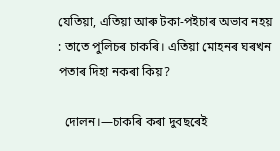যেতিয়া, এতিয়া আৰু টকা-পইচাৰ অভাব নহয় : তাতে পুলিচৰ চাকৰি। এতিয়া মোহনৰ ঘৰখন পতাৰ দিহা নকৰা কিয়?

  দোলন।—চাকৰি কৰা দুবছৰেই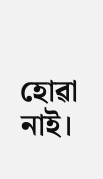হোৱা নাই।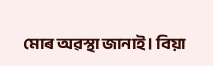মোৰ অৱস্থা জানাই। বিয়া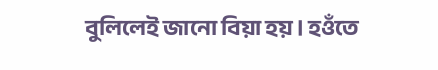বুলিলেই জানো বিয়া হয়। হওঁতে